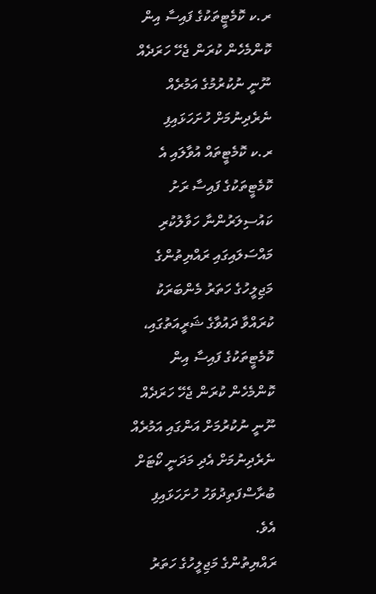ރ.ކ ކޮމެޓީތަކުގެ ފައިސާ އިން ކޮންމެހެން ކުރަން ޖެހޭ ހަރަދެއް ނޫނީ ނުކުރުމުގެ އަމުރެއް ނެރެދިނުމަށް ހުށަހަޅައިފި
ރ.ކ ކޮމެޓީތައް އުވާލައި އެ ކޮމެޓީތަކުގެ ފައިސާ ރަށު ކައުސިލަރުންނާ ހަވާލުކުރި މައްސަލައިގައި ރައްޔިތުންގެ މަޖިލީހުގެ ހަތަރު މެންބަރަކު ކުރައްވާ ދައުވާގެ ޝަރީއަތުގައި، ކޮމެޓީތަކުގެ ފައިސާ އިން ކޮންމެހެން ކުރަން ޖެހޭ ހަރަދެއް ނޫނީ ނުކުރުމަށް އަންގައި އަމުރެއް ނެރެދިނުމަށް އެދި މަދަނީ ކޯޓަށް ބުރާސްފަތިދުވަހު ހުށަހަޅައިފި އެވެ.
ރައްޔިތުންގެ މަޖިލީހުގެ ހަތަރު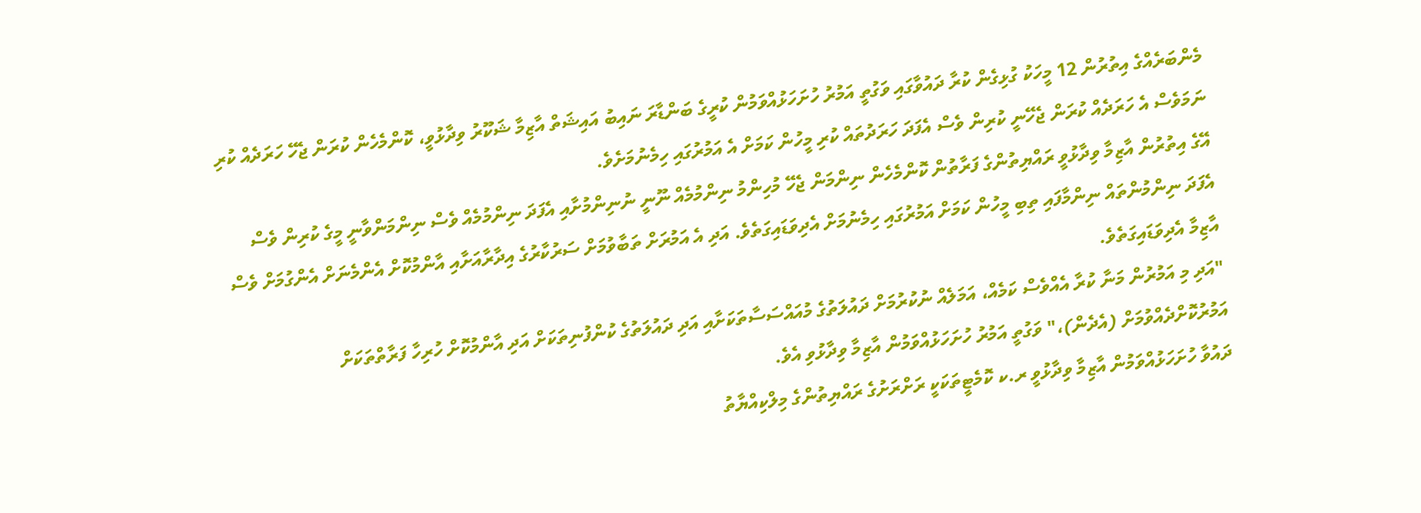މެންބަރެއްގެ އިތުރުން 12 މީހަކު ގުޅިގެން ކުރާ ދައުވާގައި ވަގުތީ އަމުރު ހުށަހަޅުއްވަމުން ކުރީގެ ބަންޑާރަ ނައިބު އައިޝަތް އާޒިމާ ޝަކޫރު ވިދާޅުވީ، ކޮންމެހެން ކުރަން ޖެހޭ ހަރަދެއް ކުރި ނަމަވެސް އެ ހަރަދެއް ކުރަން ޖެހޭނީ ކުރިން ވެސް އެފަދަ ހަރަދުތައް ކުރި މީހުން ކަމަށް އެ އަމުރުގައި ހިމެނުމަށެވެ.
އޭގެ އިތުރުން އާޒިމާ ވިދާޅުވީ ރައްޔިތުންގެ ފަރާތުން ކޮންމެހެން ނިންމަން ޖެހޭ މުހިންމު ނިންމުމެއް ނޫނީ ނުނިންމުށާއި އެފަދަ ނިންމުމެއް ވެސް ނިންމަންވާނީ މީގެ ކުރިން ވެސް އެފަދަ ނިންމުންތައް ނިންމާފައި ތިބި މީހުން ކަމަށް އަމުރުގައި ހިމެނުމަށް އެދިވަޑައިގަތެވެ. އަދި އެ އަމުރަށް ތަބާވުމަށް ސަރުކާރުގެ އިދާރާއަށާއި އާންމުކޮށް އެންމެނަށް އެންގުމަށް ވެސް އާޒިމާ އެދިވަޑައިގަތެވެ.
"އަދި މި އަމުރުން މަނާ ކުރާ އެއްވެސް ކަމެއް، އަމަލެއް ނުކުރުމަށް ދައުލަތުގެ މުއައްސަސާތަކަށާއި އަދި ދައުލަތުގެ ކުންފުނިތަކަށް އަދި އާންމުކޮށް ހުރިހާ ފަރާތްތަކަށް އަމުރުކޮށްދެއްވުމަށް (އެދެން)،" ވަގުތީ އަމުރު ހުށަހަޅުއްވަމުން އާޒިމާ ވިދާޅުވި އެވެ.
ދައުވާ ހުށަހަޅުއްވަމުން އާޒިމާ ވިދާޅުވީ ރ.ކ ކޮމެޓީތަކަކީ ރަށްރަށުގެ ރައްޔިތުންގެ މިލްކިއްޔާތު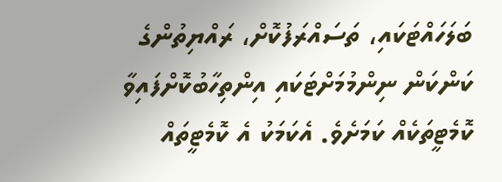ބަލަހައްޓަކައި، ތަސައްރަފުކޮށް، ރައްޔިތުންގެ ކަންކަން ނިންމުމަށްޓަކައި އިންތިހާބުކޮށްފައިވާ ކޮމެޓީތަކެއް ކަމަށެވެ. އެކަމަކު އެ ކޮމެޓީތައް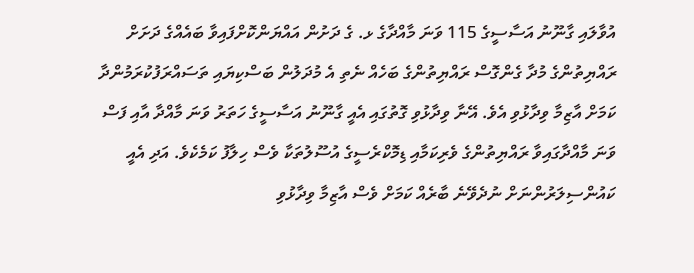އުވާލައި ގާނޫނު އަސާސީގެ 115 ވަނަ މާއްދާގެ ޅ. ގެ ދަށުން އައްޔަންކޮށްފައިވާ ބައެއްގެ ދަށަށް ރައްޔިތުންގެ މުދާ ގެންގޮސް ރައްޔިތުންގެ ބަހެއް ނެތި އެ މުދަލުން ބަސްކިޔައި ތަސައްރަފުކުރަމުންދާ ކަމަށް އާޒިމާ ވިދާޅުވި އެވެ. އޭނާ ވިދާޅުވި ގޮތުގައި އެއީ ގާނޫނު އަސާސީގެ ހަތަރު ވަނަ މާއްދާ އާއި ފަސް ވަނަ މާއްދާގައިވާ ރައްޔިތުންގެ ވެރިކަމާއި ޑިމޮކްރެސީގެ އުސޫލުތަކާ ވެސް ހިލާފު ކަމެކެވެ. އަދި އެއީ ކައުންސިލަރުންނަށް ނުދެވޭނެ ބާރެއް ކަމަށް ވެސް އާޒިމާ ވިދާޅުވި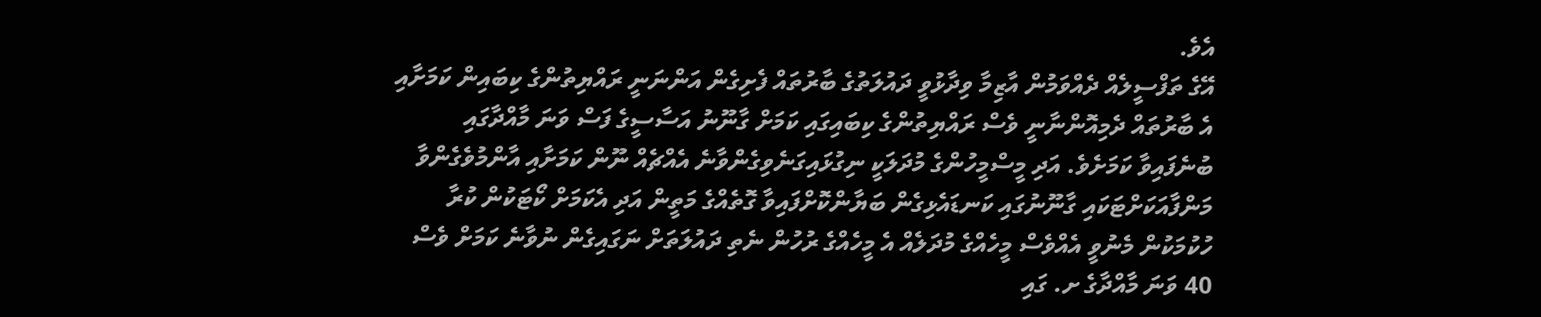އެވެ.
އޭގެ ތަފްސީލެއް ދެއްވަމުން އާޒިމާ ވިދާޅުވީ ދައުލަތުގެ ބާރުތައް ފެށިގެން އަންނަނީ ރައްޔިތުންގެ ކިބައިން ކަމަށާއި އެ ބާރުތައް ދެމިއޮންނާނީ ވެސް ރައްޔިތުންގެ ކިބައިގައި ކަމަށް ގާނޫނު އަސާސީގެ ފަސް ވަނަ މާއްދާގައި ބުނެފައިވާ ކަމަށެވެ. އަދި މީސްމީހުންގެ މުދަލަކީ ނިގުޅައިގަނެވިގެންވާނެ އެއްޗެއް ނޫން ކަމަށާއި އާންމުވެގެންވާ މަންފާއަކަށްޓަކައި ގާނޫނުގައި ކަނޑައެޅިގެން ބަޔާންކޮށްފައިވާ ގޮތެއްގެ މަތީން އަދި އެކަމަށް ކޯޓަކުން ކުރާ ހުކުމަކުން މެނުވީ އެއްވެސް މީހެއްގެ މުދަލެއް އެ މީހެއްގެ ރުހުން ނެތި ދައުލަތަށް ނަގައިގެން ނުވާނެ ކަމަށް ވެސް 40 ވަނަ މާއްދާގެ ށ. ގައި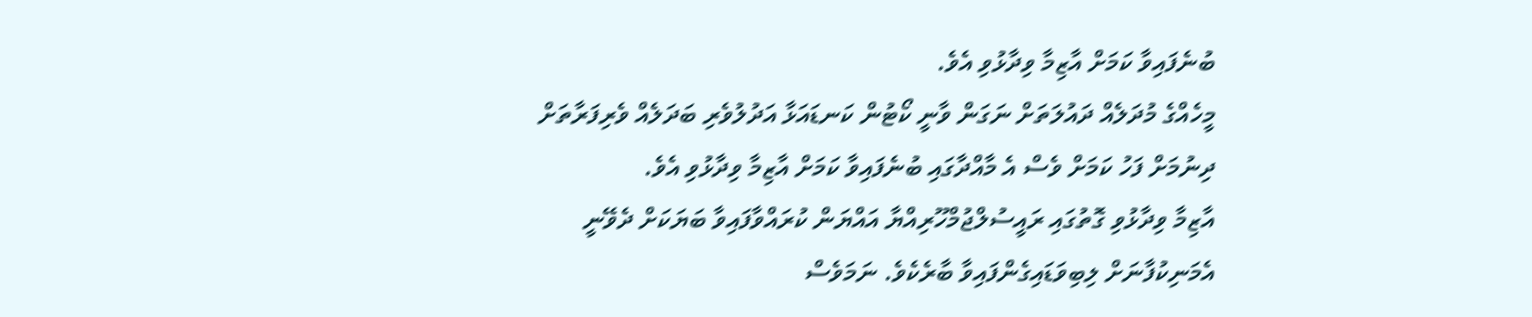ބުނެފައިވާ ކަމަށް އާޒިމާ ވިދާޅުވި އެވެ.
މީހެއްގެ މުދަލެއް ދައުލަތަށް ނަގަން ވާނީ ކޯޓުން ކަނޑައަޅާ އަދުލުވެރި ބަދަލެއް ވެރިފަރާތަށް ދިނުމަށް ފަހު ކަމަށް ވެސް އެ މާއްދާގައި ބުނެފައިވާ ކަމަށް އާޒިމާ ވިދާޅުވި އެވެ.
އާޒިމާ ވިދާޅުވި ގޮތުގައި ރައީސުލްޖުމްހޫރިއްޔާ އައްޔަން ކުރައްވާފައިވާ ބަޔަކަށް ދެވޭނީ އެމަނިކުފާނަށް ލިބިވަޑައިގެންފައިވާ ބާރެކެވެ. ނަމަވެސް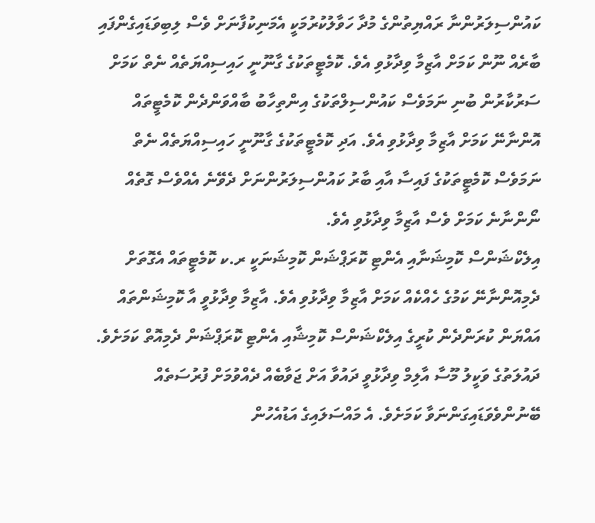ކައުންސިލަރުންނާ ރައްޔިތުންގެ މުދާ ހަވާލުކުރުމަކީ އެމަނިކުފާނަށް ވެސް ލިބިވަޑައިގެންފައި ބާރެއް ނޫން ކަމަށް އާޒިމާ ވިދާޅުވި އެވެ. ކޮމެޓީތަކުގެ ގާނޫނީ ހައިސިއްޔަތެއް ނެތް ކަމަށް ސަރުކާރުން ބުނި ނަމަވެސް ކައުންސިލްތަކުގެ އިންތިހާބު ބާއްވަންދެން ކޮމެޓީތައް އޮންނާނޭ ކަމަށް އާޒިމާ ވިދާޅުވި އެވެ. އަދި ކޮމެޓީތަކުގެ ގާނޫނީ ހައިސިއްޔަތެއް ނެތް ނަމަވެސް ކޮމެޓީތަކުގެ ފައިސާ އާއި ބާރު ކައުންސިލަރުންނަށް ދެވޭނެ އެއްވެސް ގޮތެއް ނޯންނާނެ ކަމަށް ވެސް އާޒިމާ ވިދާޅުވި އެވެ.
އިލެކްޝަންސް ކޮމިޝަނާއި އެންޓި ކޮރަޕްޝަން ކޮމިޝަނަކީ ރ.ކ ކޮމެޓީތައް އެގޮތަށް ދެމިއޮންނާނޭ ކަމުގެ ހެއްކެއް ކަމަށް އާޒިމާ ވިދާޅުވި އެވެ. އާޒިމާ ވިދާޅުވީ އާ ކޮމިޝަންތައް އައްޔަން ކުރަންދެން ކުރީގެ އިލެކްޝަންސް ކޮމިޝާއި އެންޓި ކޮރަޕްޝަން ދެމިއޮތް ކަމަށެވެ.
ދައުލަތުގެ ވަކީލު މޫސާ އާލިމް ވިދާޅުވީ ދައުވާ އަށް ޖަވާބެއް ދެއްވުމަށް ފުރުސަތެއް ބޭނުންވެވަޑައިގަންނަވާ ކަމަށެވެ. އެ މައްސަލައިގެ އަޑުއެހުން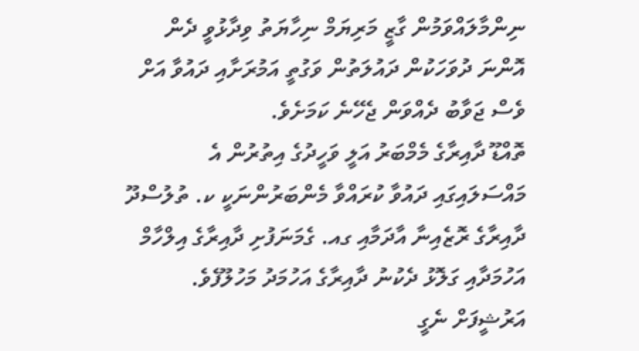ނިންމާލައްވަމުން ގާޒީ މަރިޔަމް ނިހާޔަތު ވިދާޅުވީ ދެން އޮންނަ ދުވަހަކުން ދައުލަތުން ވަގުތީ އަމުރަށާއި ދައުވާ އަށް ވެސް ޖަވާބު ދެއްވަން ޖެހޭނެ ކަމަށެވެ.
ތޮއްޑޫ ދާއިރާގެ މެމްބަރު އަލީ ވަހީދުގެ އިތުރުން އެ މައްސަލައިގައި ދައުވާ ކުރައްވާ މެންބަރުންނަކީ ކ. ތުލުސްދޫ ދާއިރާގެ ރޮޒެއިނާ އާދަމާއި ގއ. ގެމަނަފުށި ދާއިރާގެ އިލްހާމް އަހުމަދާއި ގަލޮޅު ދެކުނު ދާއިރާގެ އަހުމަދު މަހުލޫފެވެ.
އަރުޝީފަށް ނެގީ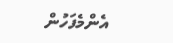އެންމެފަހުން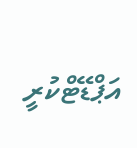އަޕްޑޭޓްކުރީ